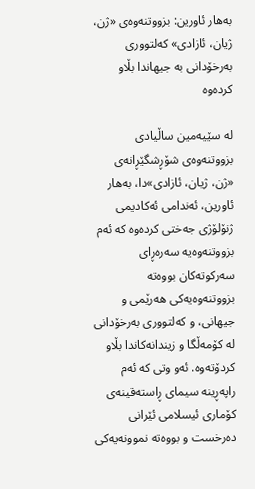بەھار ئاورین: بزووتنەوەی «ژن، ژیان، ئازادی» کەلتووری بەرخۆدانی بە جیهاندا بڵاو کردەوە

لە سێیەمین ساڵیادی بزووتنەوەی شۆڕشگێڕانەی «ژن، ژیان، ئازادی»دا، بەھار ئاورین، ئەندامی ئەکادیمی ژنۆلۆژی جەختی کردەوە کە ئەم بزووتنەوەیە سەرەڕای سەرکوتەکان بووەتە بزووتنەوەیەکی ھەرێمی و جیهانی، و کەلتووری بەرخۆدانی لە کۆمەڵگا و زیندانەکاندا بڵاو کردۆتەوە. ئەو وتی کە ئەم راپەڕینە سیمای ڕاستەقینەی کۆماری ئیسلامی ئێرانی دەرخست و بووەتە نموونەیەکی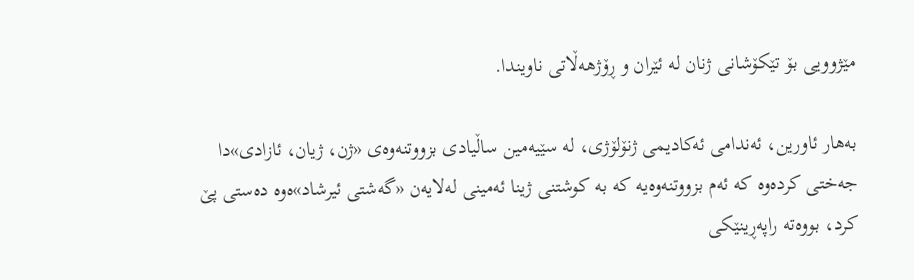مێژوویی بۆ تێکۆشانی ژنان لە ئێران و ڕۆژھەڵاتی ناویندا.

بەھار ئاورین، ئەندامی ئەکادیمی ژنۆلۆژی، لە سێیەمین ساڵیادی بزووتنەوەی «ژن، ژیان، ئازادی»دا جەختی کردەوە کە ئەم بزووتنەوەیە کە بە کوشتنی ژینا ئەمینی لەلایەن «گەشتی ئیرشاد»ەوە دەستی پێ کرد، بووەتە راپەڕینێکی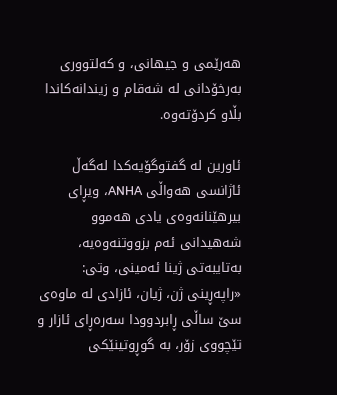ھەرێمی و جیهانی، و کەلتووری بەرخۆدانی لە شەقام و زیندانەکاندا بڵاو کردۆتەوە.

ئاورین لە گفتوگۆیەکدا لەگەڵ ئاژانسی ھەواڵی ANHA، ویڕای بیرهێنانەوەی یادی ھەموو شەھیدانی ئەم بزووتنەوەیە، بەتایبەتی ژینا ئەمینی، وتی: «راپەڕینی ژن، ژیان، ئازادی لە ماوەی سێ ساڵی ڕابردوودا سەرەڕای ئازار و تێچووی زۆر، بە گوڕوتینێکی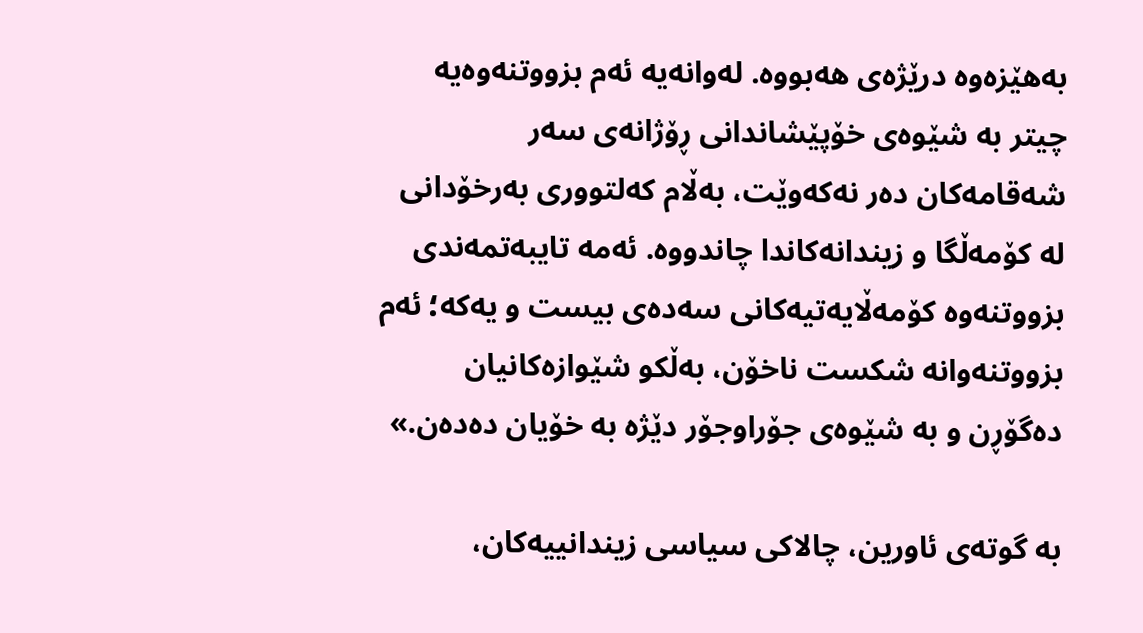بەهێزەوە درێژەی هەبووە. لەوانەیە ئەم بزووتنەوەیە چیتر بە شێوەی خۆپێشاندانی ڕۆژانەی سەر شەقامەکان دەر نەکەوێت، بەڵام کەلتووری بەرخۆدانی لە کۆمەڵگا و زیندانەکاندا چاندووە. ئەمە تایبەتمەندی بزووتنەوە کۆمەڵایەتیەکانی سەدەی بیست و یەکە؛ ئەم بزووتنەوانە شکست ناخۆن، بەڵکو شێوازەکانیان دەگۆڕن و بە شێوەی جۆراوجۆر دێژە بە خۆیان دەدەن.»

بە گوتەی ئاورین، چالاکی سیاسی زیندانییەکان،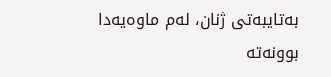بەتایبەتی ژنان، لەم ماوەیەدا بوونەتە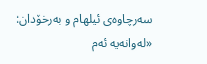سەرچاوەی ئیلهام و بەرخۆدان: «لەوانەیە ئەم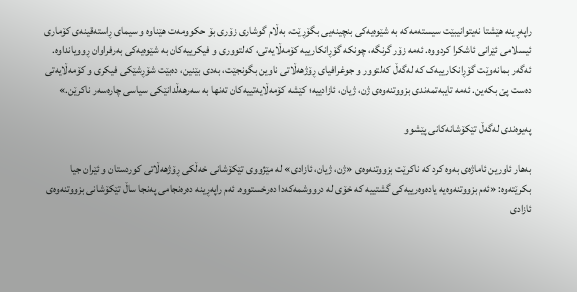راپەڕینە ھێشتا نەیتوانیبێت سیستەمەکە بە شێوەیەکی بنچینەیی بگۆڕێت، بەڵام گوشاری زۆری بۆ حکوومەت ھێناوە و سیمای ڕاستەقینەی کۆماری ئیسلامی ئێرانی ئاشکرا کردووە. ئەمە زۆر گرنگە، چونکە گۆڕانکارییە کۆمەڵایەتی، کەلتووری و فیکرییەکان بە شێوەیەکی بەرفراوان ڕوویانداوە. ئەگەر بمانەوێت گۆڕانکارییەک کە لەگەڵ کەلتوور و جوغرافیای ڕۆژھەڵاتی ناوین بگونجێت، بەدی بێنین، دەبێت شۆڕشێکی فیکری و کۆمەڵایەتی دەست پێ بکەین. ئەمە تایبەتمەندی بزووتنەوەی ژن، ژیان، ئازادییە؛ کێشە کۆمەڵایەتییەکان تەنھا بە سەرهەڵدانێکی سیاسی چارەسەر ناکرێن.»

پەیوەندی لەگەڵ تێکۆشانەکانی پێشوو

بەھار ئاورین ئاماژەی بەوە کرد کە ناکرێت بزووتنەوەی «ژن، ژیان، ئازادی» لە مێژووی تێکۆشانی خەڵکی ڕۆژھەڵاتی کوردستان و ئێران جیا بکرێتەوە: «ئەم بزووتنەوەیە یادەوەرییەکی گشتییە کە خۆی لە درووشمەکەدا دەرخستووە. ئەم راپەڕینە دەرەنجامی پەنجا ساڵ تێکۆشانی بزووتنەوەی ئازادی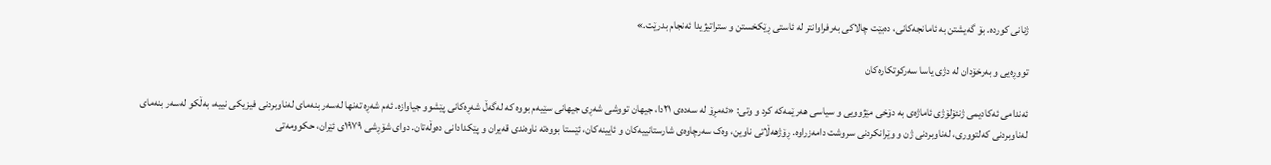ژنانی کوردە. بۆ گەیشتن بە ئامانجەکانی، دەبێت چالاکی بەرفراوانتر لە ئاستی ڕێکخستن و ستراتیژیدا ئەنجام بدرێت.»

تووڕەیی و بەرخۆدان لە دژی یاسا سەرکوتکارەکان

ئەندامی ئەکادیمی ژنئۆلۆژی ئاماژەی بە دۆخی مێژوویی و سیاسی ھەرێمەکە کرد و وتی: «ئەمڕۆ لە سەدەی ٢١دا، جیهان تووشی شەڕی جیهانی سێیەم بووە کە لەگەڵ شەڕەکانی پێشوو جیاوازە. ئەم شەڕە تەنھا لەسەر بنەمای لەناوبردنی فیزیکی نییە، بەڵکو لەسەر بنەمای لەناوبردنی کەلتووری، لەناوبردنی ژن و وێرانکردنی سروشت دامەزراوە. ڕۆژھەڵاتی ناوین، وەک سەرچاوەی شارستانییەکان و ئایینەکان، ئێستا بووەتە ناوەندی قەیران و پێکدادانی دەوڵەتان. دوای شۆڕشی ١٩٧٩ی ئێران، حکوومەتی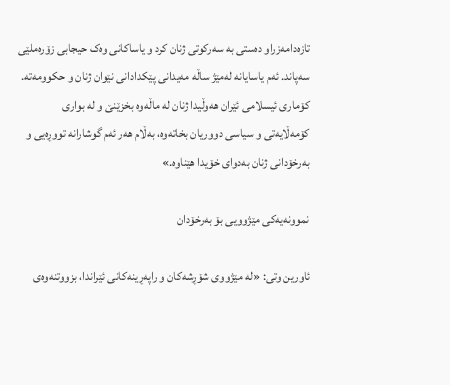تازەدامەزراو دەستی بە سەرکوتی ژنان کرد و یاساکانی وەک حیجابی زۆرەملێی سەپاند. ئەم یاسایانە لەمێژ ساڵە مەیدانی پێکدادانی نێوان ژنان و حکوومەتە. کۆماری ئیسلامی ئێران ھەوڵیدا ژنان لە ماڵەوە بخزێنێ و لە بواری کۆمەڵایەتی و سیاسی دووریان بخاتەوە، بەڵام ھەر ئەم گوشارانە تووڕەیی و بەرخۆدانی ژنان بەدوای خۆیدا هێناوە.»

نموونەیەکی مێژوویی بۆ بەرخۆدان

ئاورین وتی: «لە مێژووی شۆڕشەکان و راپەڕینەکانی ئێراندا، بزووتنەوەی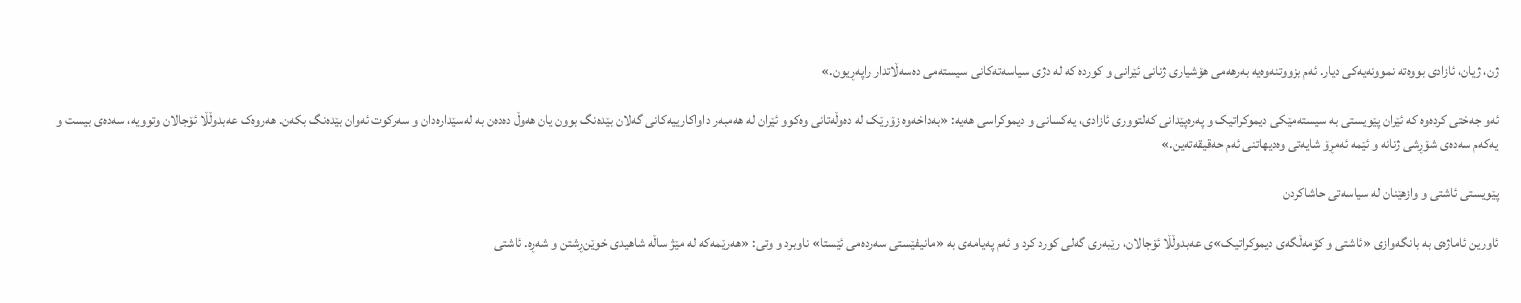ژن، ژیان، ئازادی بووەتە نموونەیەکی دیار. ئەم بزووتنەوەیە بەرهەمی ھۆشیاری ژنانی ئێرانی و کوردە کە لە دژی سیاسەتەکانی سیستەمی دەسەڵاتدار راپەڕیون.»

ئەو جەختی کردەوە کە ئێران پێویستی بە سیستەمێکی دیموکراتیک و پەرەپێدانی کەلتووری ئازادی، یەکسانی و دیموکراسی ھەیە: «بەداخەوە زۆرێک لە دەوڵەتانی وەکوو ئێران لە هەمبەر داواکارییەکانی گەلان بێدەنگ بوون یان ھەوڵ دەدەن بە لەسێدارەدان و سەرکوت ئەوان بێدەنگ بکەن. ھەروەک عەبدوڵڵا ئۆجالان وتوویە، سەدەی بیست و یەکەم سەدەی شۆڕشی ژنانە و ئێمە ئەمڕۆ شایەتی وەدیهاتنی ئەم حەقیقەتەین.»

پێویستی ئاشتی و وازھێنان لە سیاسەتی حاشاکردن

ئاورین ئاماژەی بە بانگەوازی «ئاشتی و کۆمەڵگەی دیموکراتیک»ی عەبدوڵڵا ئۆجالان، رێبەری گەلی کورد کرد و ئەم پەیامەی بە «مانیفێستی سەردەمی ئێستا» ناوبرد و وتی: «ھەرێمەکە لە مێژ ساڵە شاھیدی خوێن‌ڕشتن و شەڕە. ئاشتی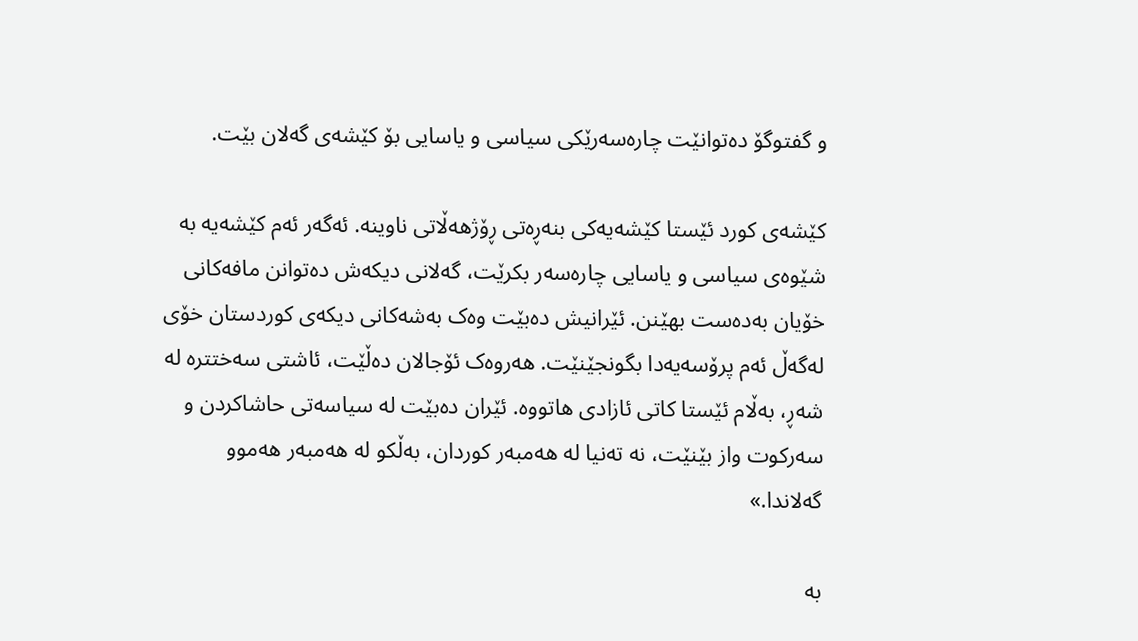و گفتوگۆ دەتوانێت چارەسەرێکی سیاسی و یاسایی بۆ کێشەی گەلان بێت.

کێشەی کورد ئێستا کێشەیەکی بنەڕەتی ڕۆژھەڵاتی ناوینە. ئەگەر ئەم کێشەیە بە شێوەی سیاسی و یاسایی چارەسەر بکرێت، گەلانی دیکەش دەتوانن مافەکانی خۆیان بەدەست بھێنن. ئێرانیش دەبێت وەک بەشەکانی دیکەی کوردستان خۆی لەگەڵ ئەم پرۆسەیەدا بگونجێنێت. ھەروەک ئۆجالان دەڵێت، ئاشتی سەختترە لە شەڕ، بەڵام ئێستا کاتی ئازادی ھاتووە. ئێران دەبێت لە سیاسەتی حاشاکردن و سەرکوت واز بێنێت، نە تەنیا لە هەمبەر کوردان، بەڵکو لە هەمبەر ھەموو گەلاندا.»

بە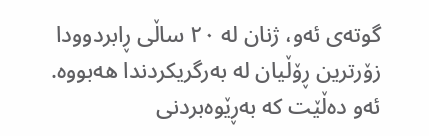گوتەی ئەو، ژنان لە ٢٠ ساڵی ڕابردوودا زۆرترین ڕۆڵیان لە بەرگریکردندا ھەبووە. ئەو دەڵێت کە بەڕێوەبردنی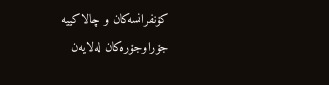کۆنفرانسەکان و چالاکییە جۆراوجۆرەکان لەلایەن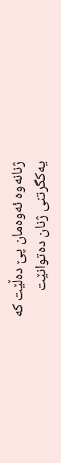ژنانەوە ئەوەمان پێ دەڵێت کە یەکگرتنی ژنان دەتوانێت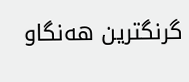گرنگترین ھەنگاو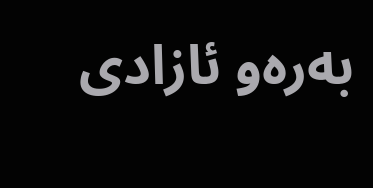بەرەو ئازادی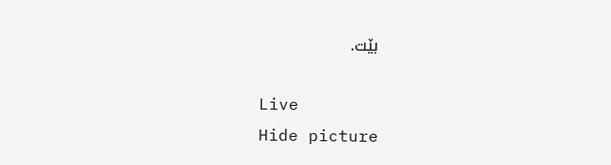بێت.

Live
Hide picture